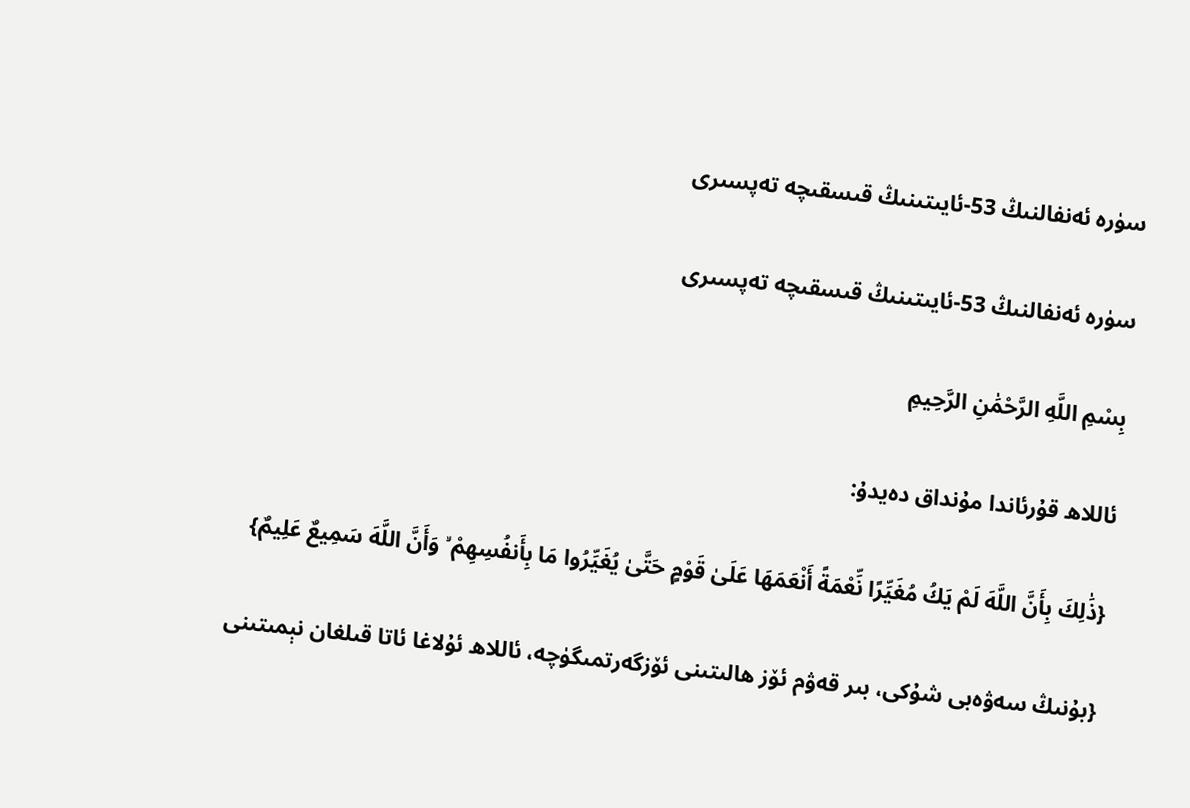سۈرە ئەنفالنىڭ 53-ئايىتىنىڭ قىسقىچە تەپسىرى

سۈرە ئەنفالنىڭ 53-ئايىتىنىڭ قىسقىچە تەپسىرى

بِسْمِ اللَّهِ الرَّحْمَٰنِ الرَّحِيمِ

ئاللاھ قۇرئاندا مۇنداق دەيدۇ:

{ذَٰلِكَ بِأَنَّ اللَّهَ لَمْ يَكُ مُغَيِّرًا نِّعْمَةً أَنْعَمَهَا عَلَىٰ قَوْمٍ حَتَّىٰ يُغَيِّرُوا مَا بِأَنفُسِهِمْ ۙ وَأَنَّ اللَّهَ سَمِيعٌ عَلِيمٌ}

{بۇنىڭ سەۋەبى شۇكى، بىر قەۋم ئۆز ھالىتىنى ئۆزگەرتمىگۈچە، ئاللاھ ئۇلاغا ئاتا قىلغان نېمىتىنى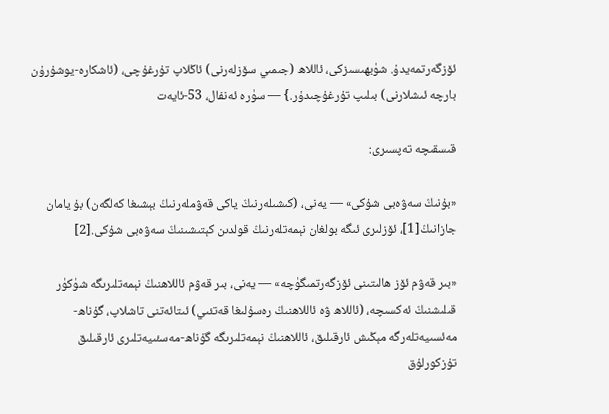ئۆزگەرتمەيدۇ. شۈبھىسىزكى، ئاللاھ (جىمىي سۆزلەرنى) ئاڭلاپ تۇرغۇچى، (ئاشكارە-يوشۇرۇن بارچە ئىشلارنى) بىلىپ تۇرغۇچىدۇر.} — سۈرە ئەنفال، 53-ئايەت

قىسقىچە تەپسىرى:

«بۇنىڭ سەۋەبى شۇكى» — يەنى، (كىشىلەرنىڭ ياكى قەۋملەرنىڭ بېشىغا كەلگەن) بۇ يامان جازانىڭ[1]، ئۆزلىرى ئىگە بولغان نېمەتلەرنىڭ قولدىن كېتىشىنىڭ سەۋەبى شۇكى.[2]

«بىر قەۋم ئۆز ھالىتىنى ئۆزگەرتمىگۈچە» — يەنى، بىر قەۋم ئاللاھنىڭ نېمەتلىرىگە شۈكۈر قىلىشنىڭ ئەكسىچە، (ئاللاھ ۋە ئاللاھنىڭ رەسۇلىغا قەتئىي) ئىتائەتنى تاشلاپ، گۇناھ-مەئسىيەتلەرگە مېڭىش ئارقىلىق، ئاللاھنىڭ نېمەتلىرىگە گۇناھ-مەسئىيەتلىرى ئارقىلىق تۇزكورلۇق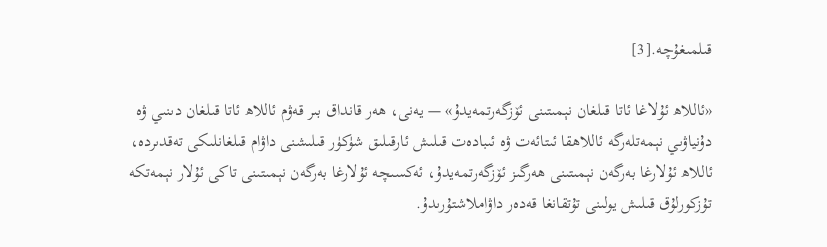قىلمىغۇچە.[3]

«ئاللاھ ئۇلاغا ئاتا قىلغان نېمىتىنى ئۆزگەرتمەيدۇ» — يەنى، ھەر قانداق بىر قەۋم ئاللاھ ئاتا قىلغان دىنىي ۋە دۇنياۋىي نېمەتلەرگە ئاللاھقا ئىتائەت ۋە ئىبادەت قىلىش ئارقىلىق شۈكۈر قىلىشنى داۋام قىلغانلىكى تەقدىردە، ئاللاھ ئۇلارغا بەرگەن نېمىتىنى ھەرگىز ئۆزگەرتمەيدۇ، ئەكسىچە ئۇلارغا بەرگەن نېمىتىنى تاكى ئۇلار نېمەتكە تۇزكورلۇق قىلىش يولىنى تۇتقانغا قەدەر داۋاملاشتۇرىدۇ.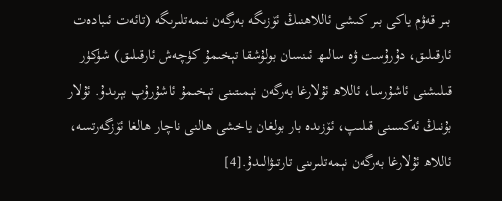بىر قەۋم ياكى بىر كىشى ئاللاھنىڭ ئۆزىگە بەرگەن نىمەتلىرىگە (تائەت ئىبادەت ئارقىلىق، دۇرۇست ۋە سالىھ ئىنسان بولۇشقا تېخىمۇ كۈچەش ئارقىلىق) شۈكۈر قىلىشنى ئاشۇرسا، ئاللاھ ئۇلارغا بەرگەن نېمىتىنى تېخىمۇ ئاشۇرۇپ بېرىدۇ. ئۇلار بۇنىڭ ئەكسىنى قىلىپ، ئۆزىدە بار بولغان ياخشى ھالنى ناچار ھالغا ئۆزگەرتسە، ئاللاھ ئۇلارغا بەرگەن نېمەتلىرىنى تارتىۋالىدۇ.[4]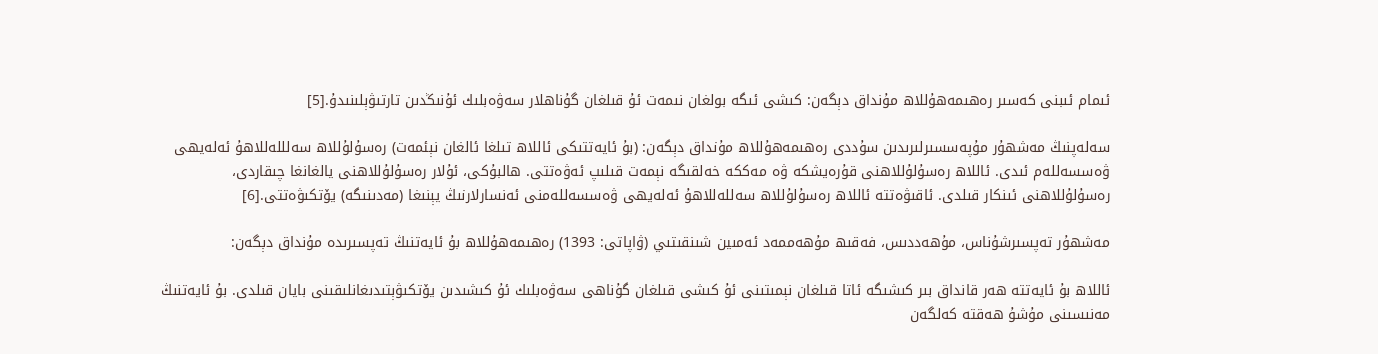ئىمام ئىبنى كەسىر رەھىمەھۇللاھ مۇنداق دېگەن: كىشى ئىگە بولغان نىمەت ئۇ قىلغان گۇناھلار سەۋەبلىك ئۇنىڭدىن تارتىۋېلىنىدۇ.[5]

سەلەپنىڭ مەشھۇر مۇپەسسىرلىرىدىن سۇددى رەھىمەھۇللاھ مۇنداق دېگەن: (بۇ ئايەتتىكى ئاللاھ تىلغا ئالغان نېئمەت) رەسۇلۇللاھ سەلللەللاھۇ ئەلەيھى ۋەسسەللەم ئىدى. ئاللاھ رەسۇلۇللاھنى قۇرەيشكە ۋە مەككە خەلقىگە نېمەت قىلىپ ئەۋەتتى. ھالبۇكى، ئۇلار رەسۇلۇللاھنى يالغانغا چىقاردى، رەسۇلۇللاھنى ئىنكار قىلدى. ئاقىۋەتتە ئاللاھ رەسۇلۇللاھ سەللەللاھۇ ئەلەيھى ۋەسسەللەمنى ئەنسارلارنىڭ يېنىغا (مەدىنىگە) يۆتكىۋەتتى.[6]

مەشھۇر تەپسىرشۇناس، مۇھەددىس، فەقىھ مۇھەممەد ئەمىين شىنقىتىي (ۋاپاتى: 1393) رەھىمەھۇللاھ بۇ ئايەتنىڭ تەپسىرىدە مۇنداق دېگەن:

ئاللاھ بۇ ئايەتتە ھەر قانداق بىر كىشىگە ئاتا قىلغان نېمىتىنى ئۇ كىشى قىلغان گۇناھى سەۋەبلىك ئۇ كىشىدىن يۆتكىۋېتىدىغانلىقىنى بايان قىلدى. بۇ ئايەتنىڭ مەنىسىنى مۇشۇ ھەقتە كەلگەن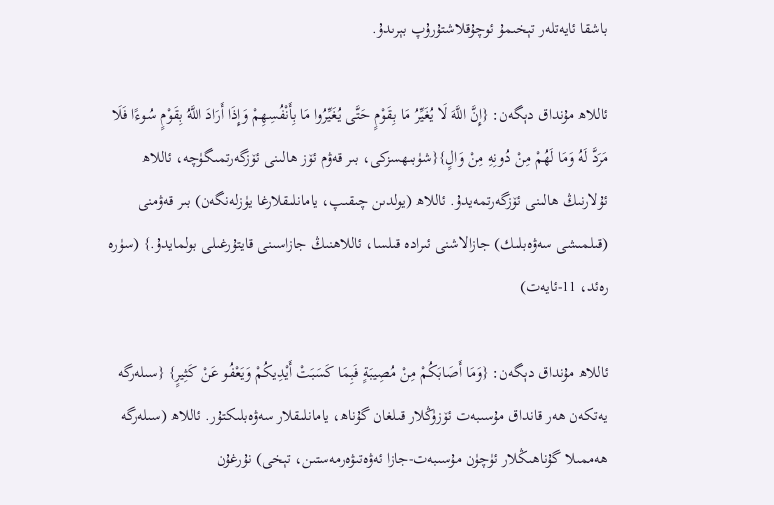باشقا ئايەتلەر تېخىمۇ ئوچۇقلاشتۇرۇپ بېرىدۇ.

ئاللاھ مۇنداق دېگەن: {إِنَّ اللَّهَ لَا يُغَيِّرُ مَا بِقَوْمٍ حَتَّى يُغَيِّرُوا مَا بِأَنْفُسِهِمْ وَإِذَا أَرَادَ اللَّهُ بِقَوْمٍ سُوءًا فَلَا مَرَدَّ لَهُ وَمَا لَهُمْ مِنْ دُونِهِ مِنْ وَالٍ}{شۈبىھسزكى، بىر قەۋم ئۆز ھالىنى ئۆزگەرتمىگۈچە، ئاللاھ ئۇلارنىڭ ھالىنى ئۆزگەرتمەيدۇ. ئاللاھ (يولدىن چىقىپ، يامانلىقلارغا يۈزلەنگەن) بىر قەۋمنى (قىلمىشى سەۋەبلىك) جازالاشنى ئىرادە قىلسا، ئاللاھنىڭ جازاسىنى قايتۇرغىلى بولمايدۇ.} (سۈرە رەئد، 11-ئايەت)

ئاللاھ مۇنداق دېگەن: {وَمَا أَصَابَكُمْ مِنْ مُصِيبَةٍ فَبِمَا كَسَبَتْ أَيْدِيكُمْ وَيَعْفُو عَنْ كَثِيرٍ} {سىلەرگە يەتكەن ھەر قانداق مۇسىبەت ئۆزۈڭلار قىلغان گۇناھ، يامانلىقلار سەۋەبلىكتۇر. ئاللاھ (سىلەرگە ھەممىلا گۇناھىڭلار ئۈچۈن مۇسىبەت-جازا ئەۋەتىۋەرمەستىن، تېخى) نۇرغۇن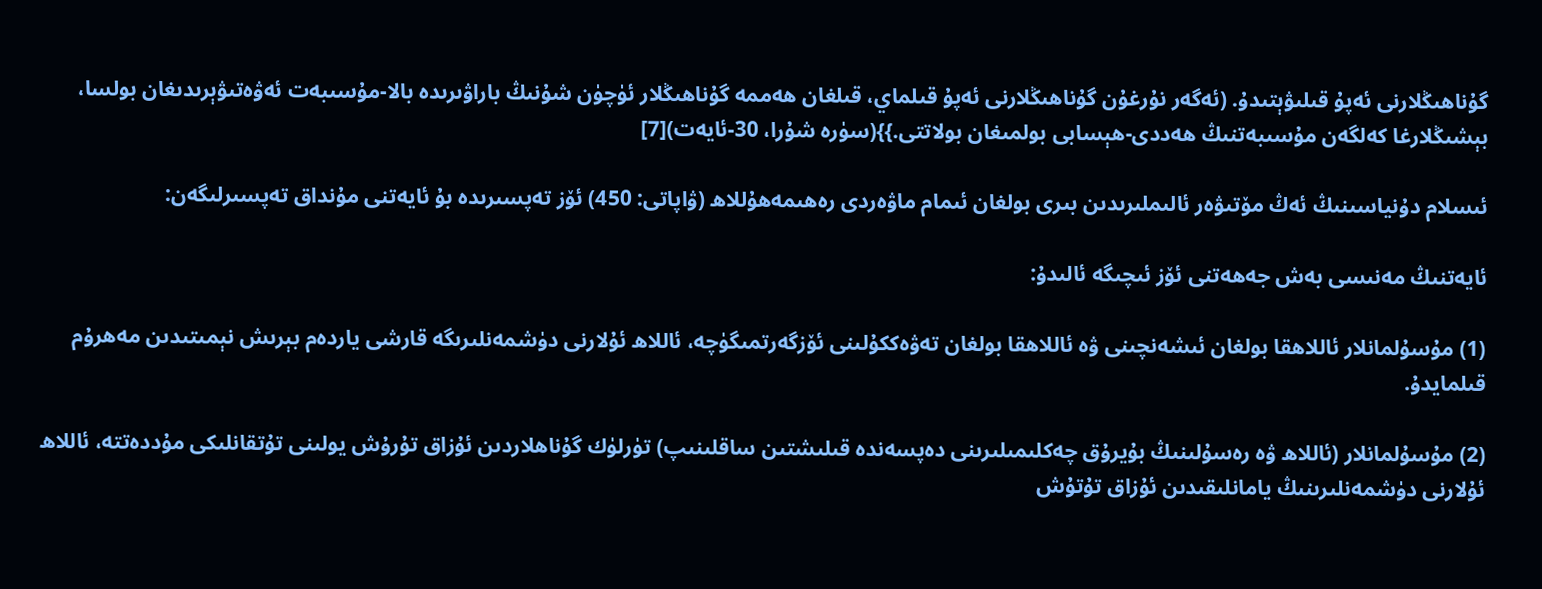گۇناھىڭلارنى ئەپۇ قىلىۋېتىدۇ. (ئەگەر نۇرغۇن گۇناھىڭلارنى ئەپۇ قىلماي، قىلغان ھەممە گۇناھىڭلار ئۈچۈن شۇنىڭ باراۋىرىدە بالا-مۇسىبەت ئەۋەتىۋېرىدىغان بولسا، بېشىڭلارغا كەلگەن مۇسىبەتنىڭ ھەددى-ھېسابى بولمىغان بولاتتى.}}(سۈرە شۇرا، 30-ئايەت)[7]

ئىسلام دۇنياسىنىڭ ئەڭ مۆتىۋەر ئالىملىرىدىن بىرى بولغان ئىمام ماۋەردى رەھىمەھۇللاھ (ۋاپاتى: 450) ئۆز تەپسىرىدە بۇ ئايەتنى مۇنداق تەپسىرلىگەن:

ئايەتنىڭ مەنىسى بەش جەھەتنى ئۆز ئىچىگە ئالىدۇ:

(1) مۇسۇلمانلار ئاللاھقا بولغان ئىشەنچىنى ۋە ئاللاھقا بولغان تەۋەككۇلىنى ئۆزگەرتمىگۈچە، ئاللاھ ئۇلارنى دۈشمەنلىرىگە قارشى ياردەم بېرىش نېمىتىدىن مەھرۇم قىلمايدۇ.

(2) مۇسۇلمانلار (ئاللاھ ۋە رەسۇلىنىڭ بۇيرۇق چەكلىمىلىرىنى دەپسەندە قىلىشتىن ساقلىنىپ) تۈرلۈك گۇناھلاردىن ئۇزاق تۇرۇش يولىنى تۇتقانلىكى مۇددەتتە، ئاللاھ ئۇلارنى دۈشمەنلىرىنىڭ يامانلىقىدىن ئۇزاق تۇتۇش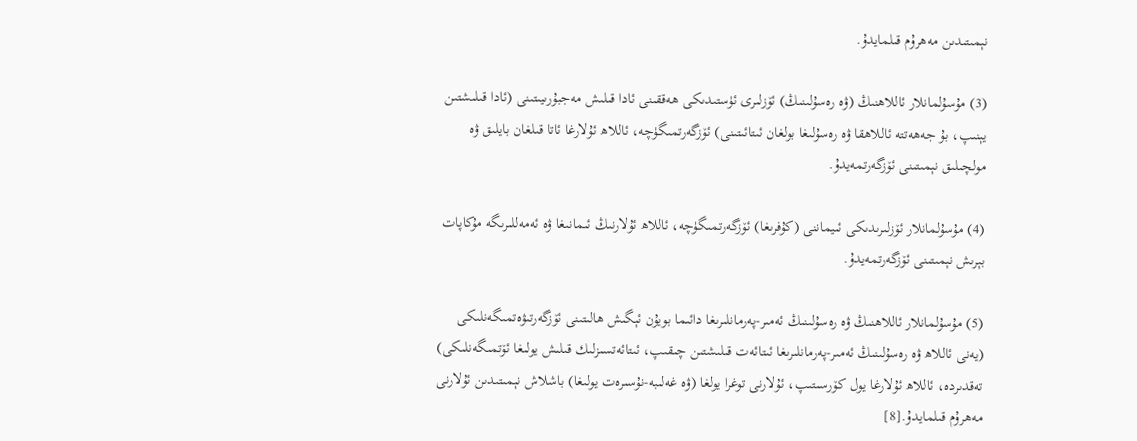نېمىتىدىن مەھرۇم قىلمايدۇ.

(3) مۇسۇلمانلار ئاللاھنىڭ (ۋە رەسۇلىنىڭ) ئۆزلىرى ئۈستىدىكى ھەققىنى ئادا قىلىش مەجبۇرىيىتىنى (ئادا قىلىشتىن يېنىپ، بۇ جەھەتتە ئاللاھقا ۋە رەسۇلىغا بولغان ئىتائىتىنى) ئۆزگەرتمىگۈچە، ئاللاھ ئۇلارغا ئاتا قىلغان بايلىق ۋە مولچىلىق نېمىتىنى ئۆزگەرتمەيدۇ.

(4) مۇسۇلمانلار ئۆزلىرىدىكى ئىيماننى (كۇفرىغا) ئۆزگەرتمىگۈچە، ئاللاھ ئۇلارنىڭ ئىمانىغا ۋە ئەمەللىرىگە مۇكاپات بېرىش نېمىتىنى ئۆزگەرتمەيدۇ.

(5) مۇسۇلمانلار ئاللاھنىڭ ۋە رەسۇلىنىڭ ئەمىر-پەرمانلىرىغا دائىما بويۇن ئېگىش ھالىتىنى ئۆزگەرتىۋەتمىگەنلىكى (يەنى ئاللاھ ۋە رەسۇلىنىڭ ئەمىر-پەرمانلىرىغا ئىتائەت قىلىشتىن چىقىپ، ئىتائەتسىزلىك قىلىش يولىغا ئۆتمىگەنلىكى) تەقدىردە، ئاللاھ ئۇلارغا يول كۆرسىتىپ، ئۇلارنى توغرا يولغا (ۋە غەلىبە-نۇسىرەت يولىغا) باشلاش نېمىتىدىن ئۇلارنى مەھرۇم قىلمايدۇ.[8]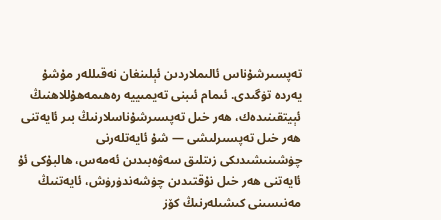تەپسىرشۇناس ئالىملاردىن ئېلىنغان نەقىللەر مۇشۇ يەردە تۈگىدى. ئىمام ئىبنى تەيمىييە رەھىمەھۇللاھنىڭ ئېيتقىنىدەك، ھەر خىل تەپسىرشۇناسلارنىڭ بىر ئايەتنى ھەر خىل تەپسىرلىشى — شۇ ئايەتلەرنى چۈشىنىشىدىكى زىتلىق سەۋەبىدىن ئەمەس، ھالبۇكى ئۇ ئايەتنى ھەر خىل نۇقتىدىن چۈشەندۈرۈش، ئايەتنىڭ مەنىسىنى كىشىلەرنىڭ كۆز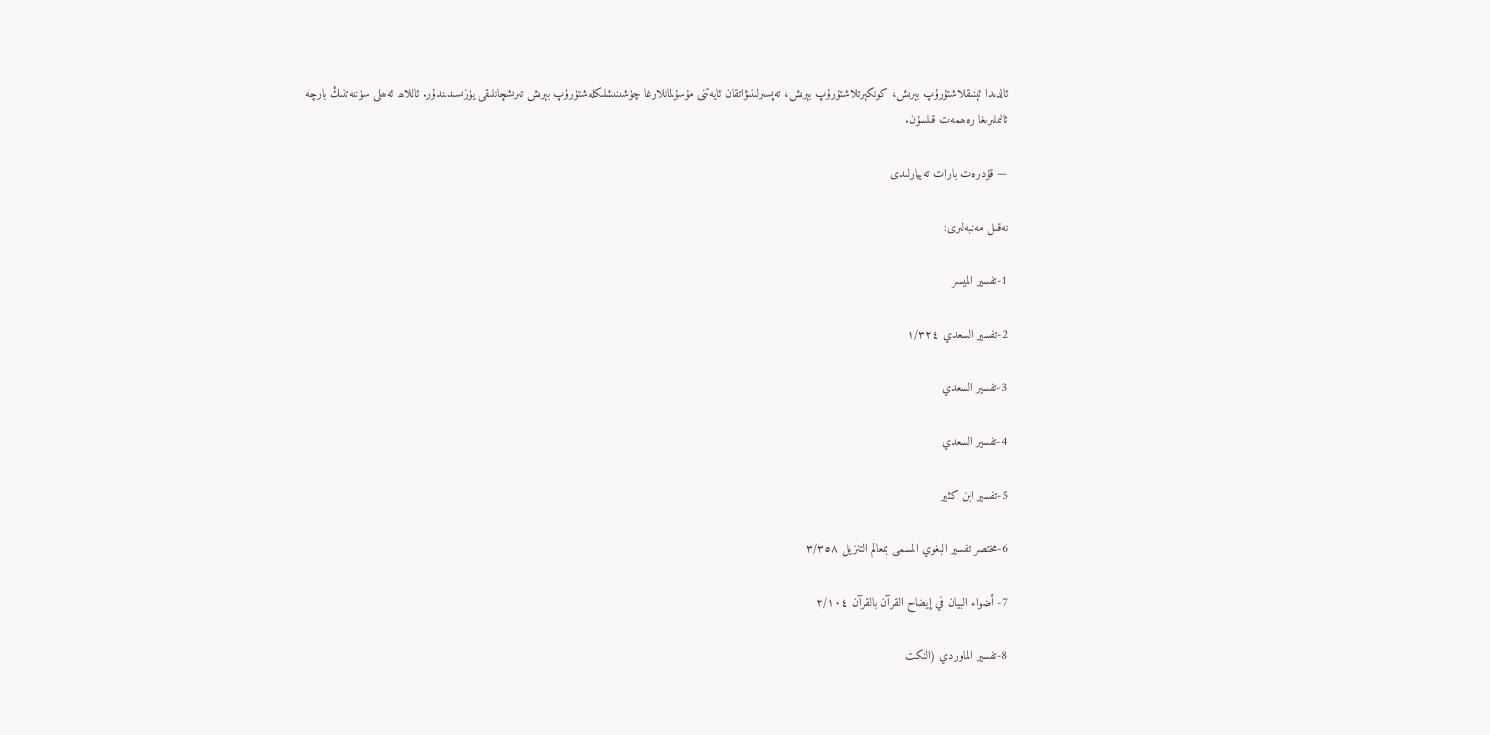ئالدىدا ئېنىقلاشتۇرۇپ بېرىش، كونكېرتلاشتۇرۇپ بېرىش، تەپسىرلىنىۋاتقان ئايەتنى مۇسۇلمانلارغا چۈشىنىشلىكلەشتۈرۈپ بېرىش تىرىشچانلىقى يۈزىسىدىندۇر. ئاللاھ ئەھلى سۈننەتنىڭ بارچە ئالىملىرىغا رەھمەت قىلسۇن.

— قۇدرەت بارات تەييارلىدى

نەقىل مەنبەلىرى:

1-تفسير الميسر

2-تفسير السعدي ١/٣٢٤

3-تفسير السعدي

4-تفسير السعدي

5-تفسير ابن كثير

6-مختصر تفسير البغوي المسمى بمعالم التنزيل ٣/٣٥٨

7- أضواء البيان في إيضاح القرآن بالقرآن ٢/١٠٤

8-تفسير الماوردي (النكت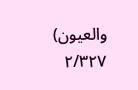والعيون) ٢/٣٢٧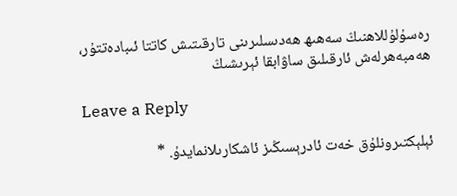رەسۇلۇللاھنىڭ سەھىھ ھەدىسلىرىنى تارقىتىش كاتتا ئىبادەتتۇر، ھەمبەھرلەش ئارقىلىق ساۋابقا ئېرىشىڭ

Leave a Reply

ئېلېكتىرونلۇق خەت ئادرېسىڭىز ئاشكارىلانمايدۇ. *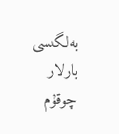بەلگىسى بارلار چوقۇم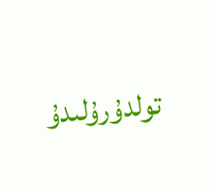تولدۇرۇلىدۇ